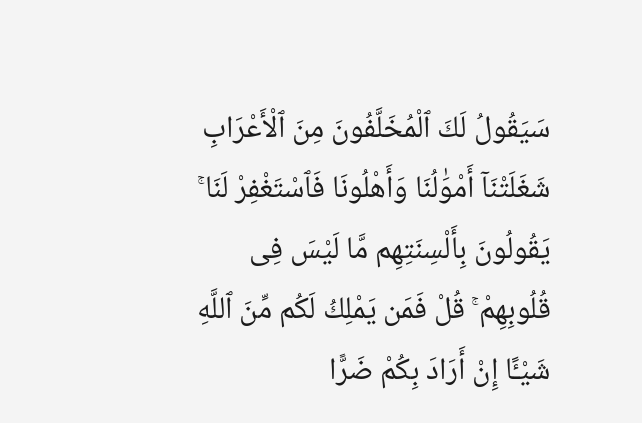سَيَقُولُ لَكَ ٱلْمُخَلَّفُونَ مِنَ ٱلْأَعْرَابِ شَغَلَتْنَآ أَمْوَٰلُنَا وَأَهْلُونَا فَٱسْتَغْفِرْ لَنَا ۚ يَقُولُونَ بِأَلْسِنَتِهِم مَّا لَيْسَ فِى قُلُوبِهِمْ ۚ قُلْ فَمَن يَمْلِكُ لَكُم مِّنَ ٱللَّهِ شَيْـًٔا إِنْ أَرَادَ بِكُمْ ضَرًّا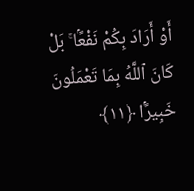أَوْ أَرَادَ بِكُمْ نَفْعًۢا ۚ بَلْ كَانَ ٱللَّهُ بِمَا تَعْمَلُونَ خَبِيرًۢا ﴿١١﴾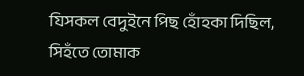যিসকল বেদুইনে পিছ হোঁহকা দিছিল, সিহঁতে তোমাক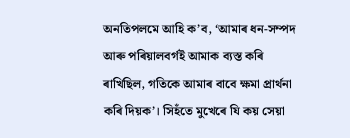অনতিপলমে আহি ক’ব, ‘আমাৰ ধন-সম্পদ আৰু পৰিয়ালবৰ্গই আমাক ব্যস্ত কৰি ৰাখিছিল, গতিকে আমাৰ বাবে ক্ষমা প্ৰাৰ্থনা কৰি দিয়ক’। সিহঁতে মুখেৰে যি কয় সেয়া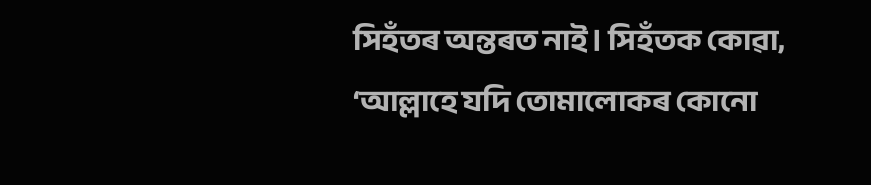সিহঁতৰ অন্তৰত নাই। সিহঁতক কোৱা, ‘আল্লাহে যদি তোমালোকৰ কোনো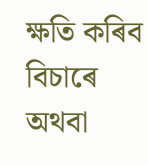ক্ষতি কৰিব বিচাৰে অথবা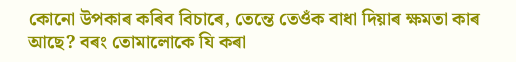কোনো উপকাৰ কৰিব বিচাৰে, তেন্তে তেওঁক বাধা দিয়াৰ ক্ষমতা কাৰ আছে? বৰং তোমালোকে যি কৰা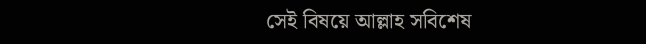সেই বিষয়ে আল্লাহ সবিশেষ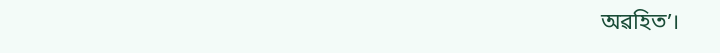অৱহিত’।